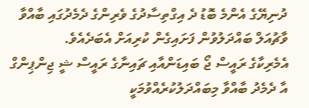ދުނިޔޭގެ އެންމެ ބޮޑު ދެ އިގްތިސާދުގެ ވެރިންގެ ދެމެދުގައި ބާއްވާ ވާޗުއަލް ބައްދަލުވުން ފަށައިގެން ކުރިއަށް އެބަދެއެވެ.
އެމެރިކާގެ ރައީސް ޖޯ ބައިޑަންއާއި ޗައިނާގެ ރައީސް ޝީ ޖިންޕިންގް އާ ދެމެދު ބާއްވާ މިބައްދަލުކުރެއްވުމަކީ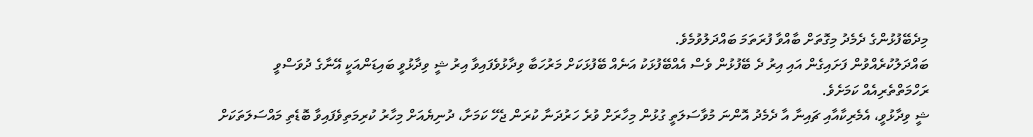މިދެބޭފުޅުންގެ ދެމެދު މިގޮތަށް ބާއްވާ ފުރަތަމަ ބައްދަލުވުމެވެ.
ބައްދަލުކުރެއްވުން ފަށައިގެން އައި އިރު ދެ ބޭފުޅުން ވެސް އެއްބޭފުޅަކު އަނެއް ބޭފުޅަކަށް މަރުހަބާ ވިދާޅުވެފައިވާ އިރު ޝީ ވިދާޅުވީ ބައިޑަންއަކީ އޭނާގެ ދުވަސްވީ ރަހްމަތްތެރިއެއް ކަމަށެވެ.
ޝީ ވިދާޅުވީ، އެމެރިކާއާއި ޗައިނާ އާ ދެމެދު އޮންނަ މުވާސަލަތީ ގުޅުން މިހާރަށް ވުރެ ހަރުދަނާ ކުރަން ޖެހޭ ކަމަށާ، ދުނިޔެއަށް މިހާރު ކުރިމަތިވެފައިވާ ބޮޑެތި މައްސަލަތަކަށް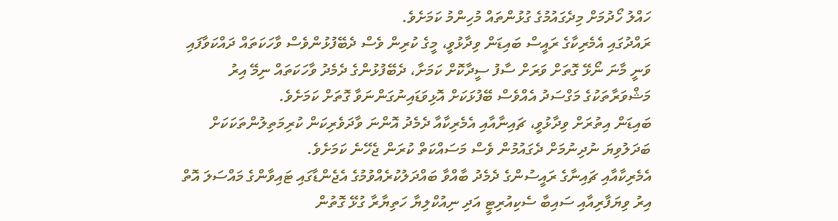ހައްލު ހޯދުމަށް މިދެގައުމުގެ ގުޅުންތައް މުހިންމު ކަމަށެވެ.
ރައްދުގައި އެމެރިކާގެ ރައީސް ބައިޑަން ވިދާޅުވީ، މީގެ ކުރިން ވެސް ދެބޭފުޅުންވެސް ވާހަކަތައް ދައްކަވާފައި ވަނީ މާނަ ނޯޅޭ ގޮތަށް ވަރަށް ސާފު ސީދާކޮށް ކަމަށާ، ދެބޭފުޅުންގެ ދެމެދު ވާހަކަތައް ނިމޭ އިރު މަޝްވަރާތަކުގެ މަގްސަދު އެއްވެސް ބޭފުޅަކަށް އޮޅިވަޑައިނުގަންނަވާ ގޮތަށް ކަމަށެވެ.
ބައިޑަން އިތުރަށް ވިދާޅުވީ، ޗައިނާއާއި އެމެރިކާއާ ދެމެދު އޮންނަ ވާދަވެރިކަން ކުރިމަތިލުންތަކަކަށް ބަދަލުވިޔަ ނުދިނުމަށް ދެގައުމުން ވެސް މަސައްކަތް ކުރަން ޖެހޭނެ ކަމަށެވެ.
އެމެރިކާއާއި ޗައިނާގެ ރައީސުންގެ ދެމެދު ބާއްވާ ބައްދަލުކުރެއްވުމުގެ އެޖެންޑާގައި ޓައިވާންގެ މައްސަލަ އޮތް އިރު ވިޔަފާރިއާއި ސައިބާ ސެކިއުރިޓީ އަދި ނިއުކްލިޔާ ހަތިޔާރާ ގުޅޭ ގޮތުން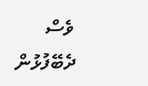ވެސް ދެބޭފުޅުން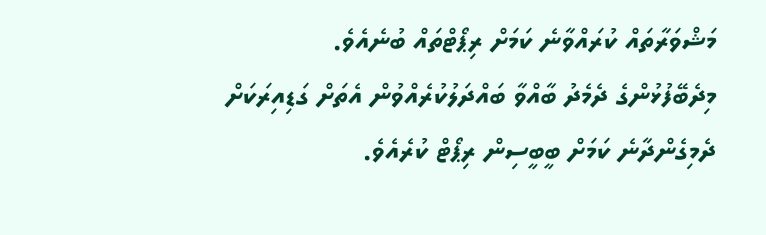މަޝްވަރާތައް ކުރައްވާނެ ކަމަށް ރިޕޯޓްތައް ބުނެއެވެ.
މިދެބޭފުޅުންގެ ދެމެދު ބާއްވާ ބައްދަލުކުރެއްވުން އެތަށް ގަޑިއިރަކަށް ދެމިގެންދާނެ ކަމަށް ބީބީސިން ރިޕޯޓް ކުރެއެވެ.